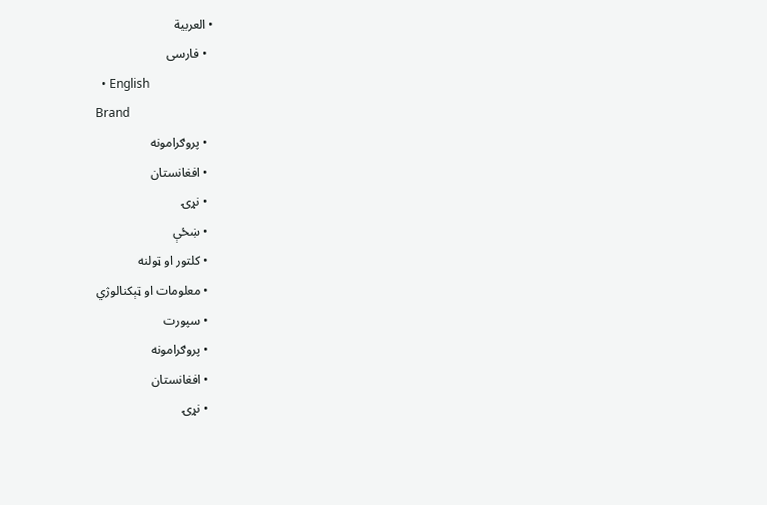• العربية
  • فارسی
  • English
Brand
  • پروګرامونه
  • افغانستان
  • نړۍ
  • ښځې
  • کلتور او ټولنه
  • معلومات او ټېکنالوژي
  • سپورت
  • پروګرامونه
  • افغانستان
  • نړۍ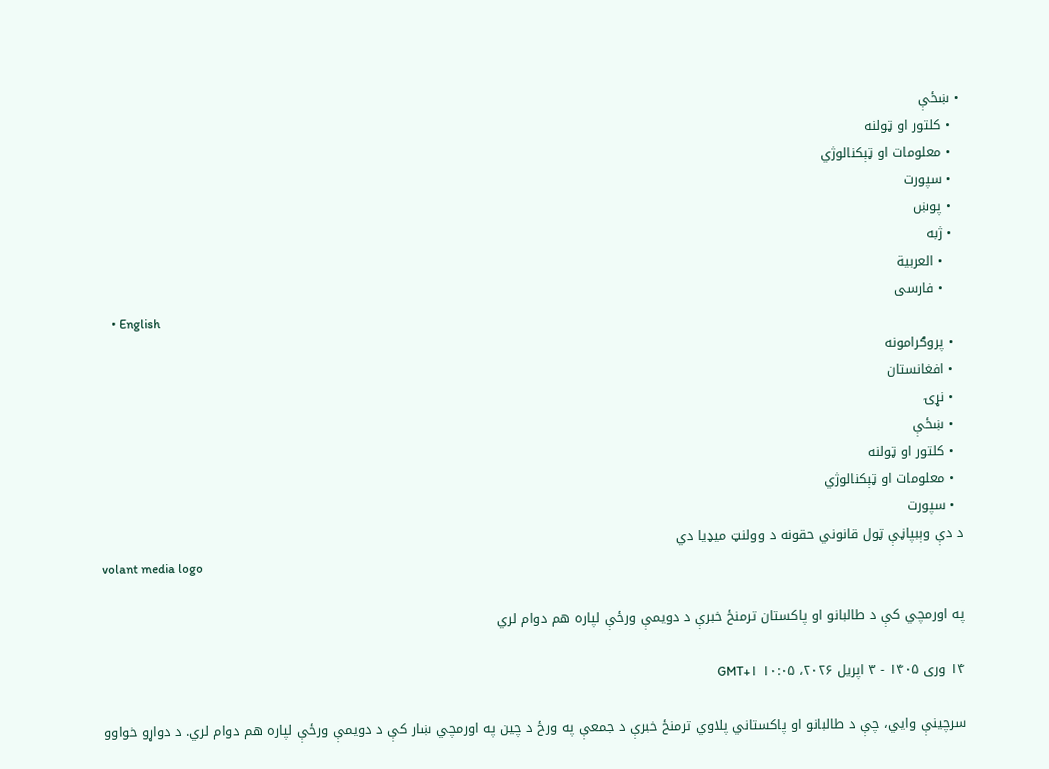• ښځې
  • کلتور او ټولنه
  • معلومات او ټېکنالوژي
  • سپورت
  • پوښ
  • ژبه
    • العربية
    • فارسی
    • English
  • پروګرامونه
  • افغانستان
  • نړۍ
  • ښځې
  • کلتور او ټولنه
  • معلومات او ټېکنالوژي
  • سپورت
د دې وېبپاڼې ټول قانوني حقونه د وولنټ میډیا دي
volant media logo

په اورمچي کې د طالبانو او پاکستان ترمنځ خبرې د دویمې ورځې لپاره هم دوام لري

۱۴ وری ۱۴۰۵ - ۳ اپریل ۲۰۲۶، ۱۰:۰۵ GMT+۱

سرچینې وايي، چې د طالبانو او پاکستاني پلاوي ترمنځ خبرې د جمعې په ورځ د چین په اورمچي ښار کې د دویمې ورځې لپاره هم دوام لري. د دواړو خواوو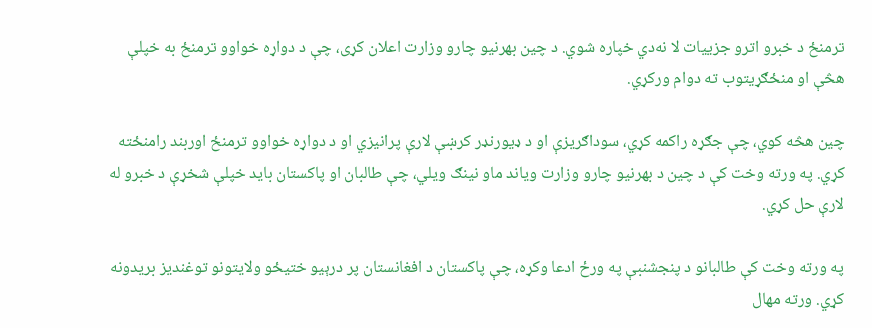ترمنځ د خبرو اترو جزییات لا نه‌دي خپاره شوي. د چین بهرنیو چارو وزارت اعلان کړی، چې د دواړه خواوو ترمنځ به خپلې هڅې او منځګړیتوب ته دوام ورکړي.

چین هڅه کوي، چې جګړه راکمه کړي، سوداګریزې او د ډیورنډر کرښې لارې پرانیزي او د دواړه خواوو ترمنځ اوربند رامنځته کړي. په ورته وخت کې د چین د بهرنیو چارو وزارت ویاند ماو نینګ ویلي، چې طالبان او پاکستان باید خپلې شخړې د خبرو له لارې حل کړي.

په ورته وخت کې طالبانو د پنجشنبې په ورځ ادعا وکړه، چې پاکستان د افغانستان پر درېیو ختیځو ولایتونو توغندیز بریدونه کړي. ورته مهال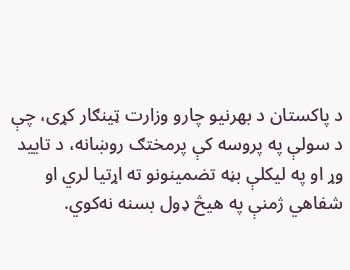د پاکستان د بهرنیو چارو وزارت ټینګار کړی، چې د سولې په پروسه کې پرمختګ روښانه، د تایید وړ او په لیکلې بڼه تضمینونو ته اړتیا لري او شفاهي ژمنې په هیڅ ډول بسنه نه‌کوي.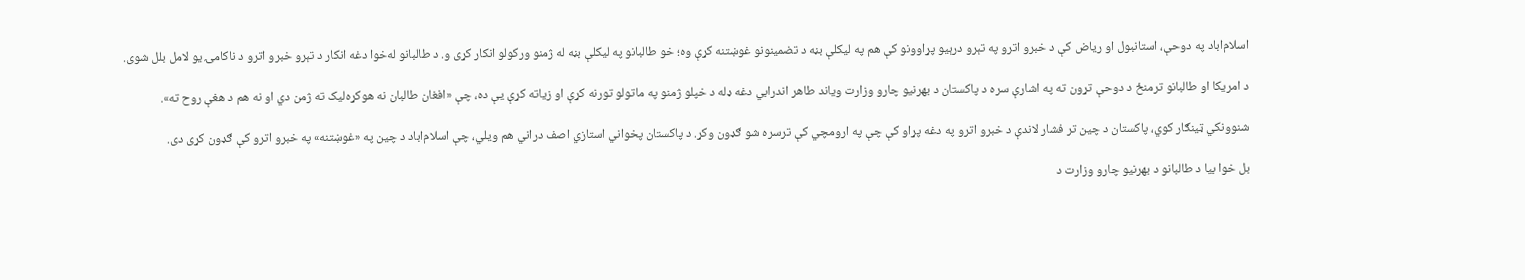اسلام‌اباد په دوحې، استانبول او ریاض کې د خبرو اترو په تېرو درېیو پړاوونو کې هم په لیکلې بڼه د تضمینونو غوښتنه کړې وه؛ خو طالبانو په لیکلې بڼه له ژمنو ورکولو انکار کړی و. د طالبانو ‌له‌خوا دغه انکار د تېرو خبرو اترو د ناکامۍ یو لامل بلل شوی.

د امریکا او طالبانو ترمنځ د دوحې تړون ته په اشارې سره د پاکستان د بهرنیو چارو وزارت ویاند طاهر اندرابي دغه ډله د خپلو ژمنو په ماتولو تورنه کړې او زیاته کړې یې ده، چې «افغان طالبان نه هوکړه‌لیک ته ژمن دي او نه هم د هغې روح ته».

شنوونکي ټینګار کوي، پاکستان د چین تر فشار لاندې د خبرو اترو په دغه پړاو کې چې په ارومچي کې ترسره شو ګډون وکړ. د پاکستان پخواني استازي اصف دراني هم ویلي، چې اسلام‌اباد د چین په «غوښتنه» په خبرو اترو کې ګډون کړی دی.

بل خوا بیا د طالبانو د بهرنیو چارو وزارت د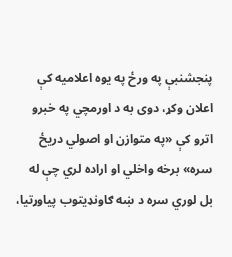پنجشنبې په ورځ په یوه اعلامیه کې اعلان وکړ، دوی به د اورمچي په خبرو اترو کې «په متوازن او اصولي دریځ سره» برخه واخلي او اراده لري چې له بل لوري سره د ښه ګاونډیتوب پیاوړتیا،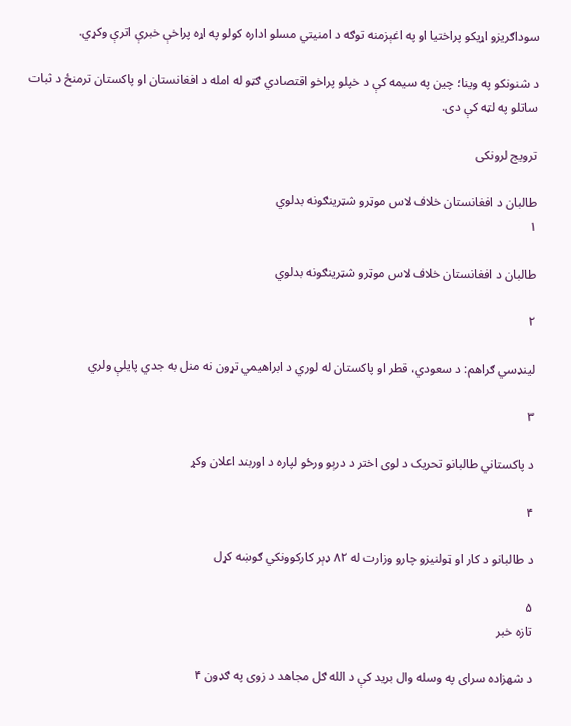سوداګریزو اړیکو پراختیا او په اغېزمنه توګه د امنیتي مسلو اداره کولو په اړه پراخې خبرې اترې وکړي.

د شنونکو په وینا؛ چین په سیمه کې د خپلو پراخو اقتصادي ګټو له امله د افغانستان او پاکستان ترمنځ د ثبات ساتلو په لټه کې دی.

ترویج لرونکی

طالبان د افغانستان خلاف لاس موټرو شټرینګونه بدلوي
۱

طالبان د افغانستان خلاف لاس موټرو شټرینګونه بدلوي

۲

لينډسي ګراهم: د سعودي، قطر او پاکستان له لوري د ابراهیمي تړون نه منل به جدي پایلې ولري

۳

د پاکستاني طالبانو تحریک د لوی اختر د درېو ورځو لپاره د اوربند اعلان وکړ

۴

د طالبانو د کار او ټولنیزو چارو وزارت له ۸۲ ډېر کارکوونکي ګوښه کړل

۵
تازه خبر

د شهزاده سرای په وسله وال برید کې د الله ګل مجاهد د زوی په ګډون ۴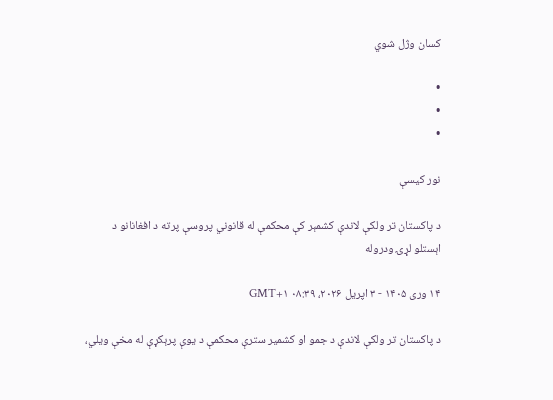کسان وژل شوي

•
•
•

نور کیسې

د پاکستان تر ولکې لاندې کشمېر کې محکمې له قانوني پروسې پرته د افغانانو د اېستلو لړۍ ودروله

۱۴ وری ۱۴۰۵ - ۳ اپریل ۲۰۲۶، ۰۸:۳۹ GMT+۱

د پاکستان تر ولکې لاندې د جمو او کشمیر سترې محکمې د یوې پرېکړې له مخې ویلي،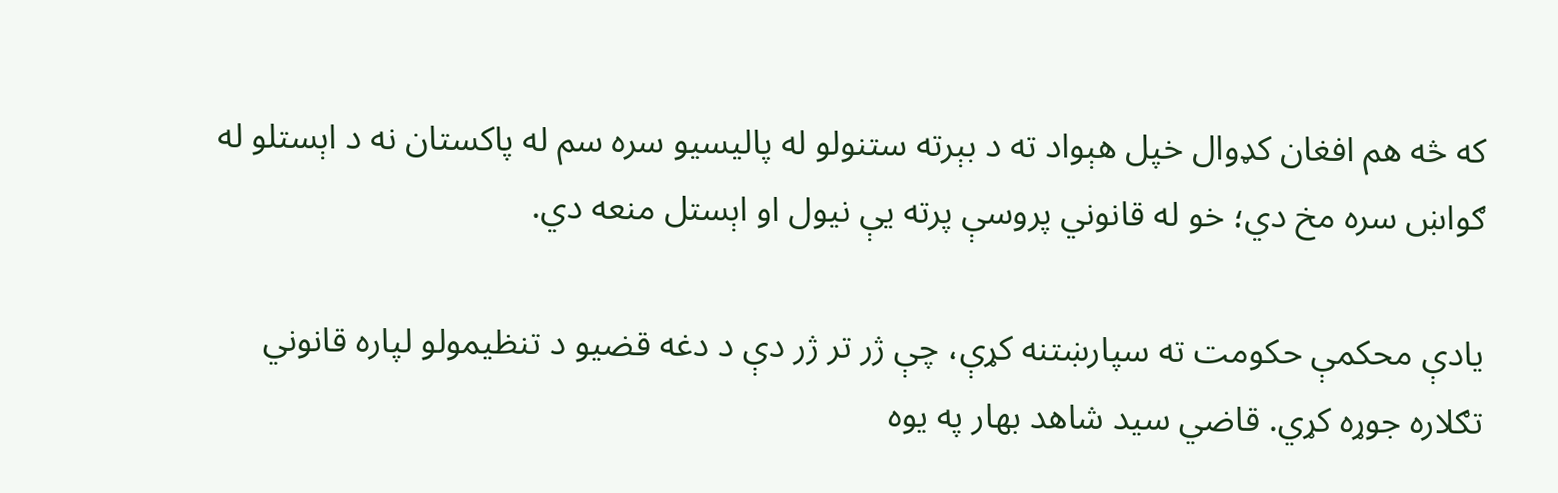که څه هم افغان کډوال خپل هېواد ته د بېرته ستنولو له پالیسیو سره سم له پاکستان نه د اېستلو له ګواښ سره مخ دي؛ خو له قانوني پروسې پرته یې نیول او اېستل منعه دي.

یادې محکمې حکومت ته سپارښتنه کړې، چې ژر تر ژر دې د دغه قضیو د تنظیمولو لپاره قانوني تګلاره جوړه کړي. قاضي سید شاهد بهار په یوه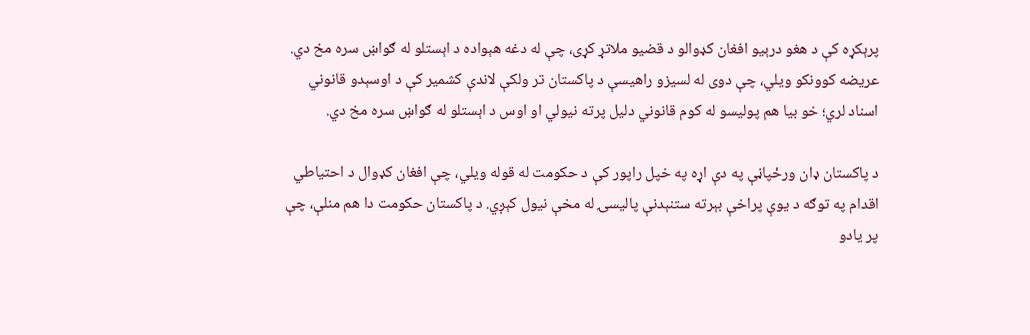پرېکړه کې د هغو درېیو افغان کډوالو د قضیو ملاتړ کړی، چې له دغه هېواده د اېستلو له ګواښ سره مخ دي.
عریضه کوونکو ویلي، چې دوی له لسیزو راهیسې د پاکستان تر ولکې لاندې کشمیر کې د اوسېدو قانوني اسناد لري؛ خو بیا هم پولیسو له کوم قانوني دلیل پرته نیولي او اوس د اېستلو له ګواښ سره مخ دي.

د پاکستان ډان ورځپاڼې په دې اړه په خپل راپور کې د حکومت له قوله ویلي، چې افغان کډوال د احتیاطي اقدام په توګه د یوې پراخې بېرته ستنېدنې پالیسۍ له مخې نیول کېږي. د پاکستان حکومت دا هم منلې، چې پر یادو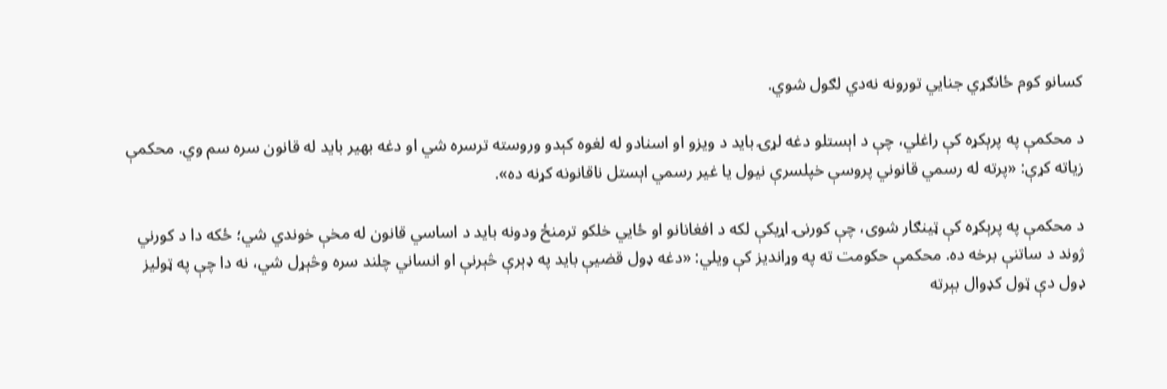کسانو کوم ځانګړي جنايي تورونه نه‌دي لګول شوي.

د محکمې په پرېکړه کې راغلي، چې د اېستلو دغه لړۍ باید د ویزو او اسنادو له لغوه کېدو وروسته ترسره شي او دغه بهیر باید له قانون سره سم وي. محکمې زیاته کړې: «پرته له رسمي قانوني پروسې خپلسرې نیول یا غیر رسمي اېستل ناقانونه کړنه ده».

د محکمې په پرېکړه کې ټینګار شوی، چې کورنۍ اړیکې لکه د افغانانو او ځايي خلکو ترمنځ ودونه باید د اساسي قانون له مخې خوندي شي؛ ځکه دا د کورني ژوند د ساتنې برخه ده. محکمې حکومت ته په وړاندیز کې ویلي: «دغه ډول قضیې باید په ډېرې څېرنې او انساني چلند سره وڅېړل شي، نه دا چې په ټولیز ډول دې ټول کډوال بېرته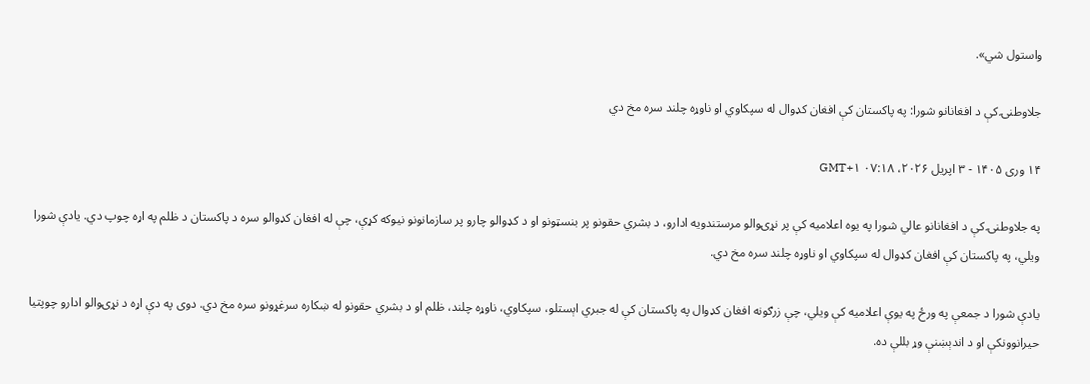واستول شي».

جلاوطنۍ کې د افغانانو شورا: په پاکستان کې افغان کډوال له سپکاوي او ناوړه چلند سره مخ دي

۱۴ وری ۱۴۰۵ - ۳ اپریل ۲۰۲۶، ۰۷:۱۸ GMT+۱

په جلاوطنۍ کې د افغانانو عالي شورا په یوه اعلامیه کې پر نړۍوالو مرستندویه ادارو، د بشري حقونو پر بنسټونو او د کډوالو چارو پر سازمانونو نیوکه کړې، چې له افغان کډوالو سره د پاکستان د ظلم په اړه چوپ دي. یادې شورا ویلي، په پاکستان کې افغان کډوال له سپکاوي او ناوړه چلند سره مخ دي.

یادې شورا د جمعې په ورځ په یوې اعلامیه کې ویلي، چې زرګونه افغان کډوال په پاکستان کې له جبري اېستلو، سپکاوي، ناوړه چلند، ظلم او د بشري حقونو له ښکاره سرغړونو سره مخ دي. دوی په دې اړه د نړۍوالو ادارو چوپتیا حیرانوونکې او د اندېښنې وړ بللې ده.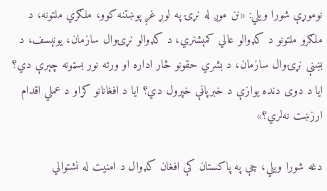نوموړې شورا ویلي: «نن موږ له نړۍ په لوړ غږ پوښتنه کوو، ملګري ملتونه، د ملګرو ملتونو د کډوالو عالي کمېشنري، د کډوالو نړۍوال سازمان، یونېسف، د بښنې نړۍوال سازمان، د بشري حقونو څار اداره او ورته نور بسټونه چېرې دي؟ ایا د دوی دنده یوازې د خبرپاڼې خپرول دي؟ ایا د افغانانو کړاو د عملي اقدام ارزښت نه‌لري؟»

دغه شورا ویلي، چې په پاکستان کې افغان کډوال د امنیت له نشتوالي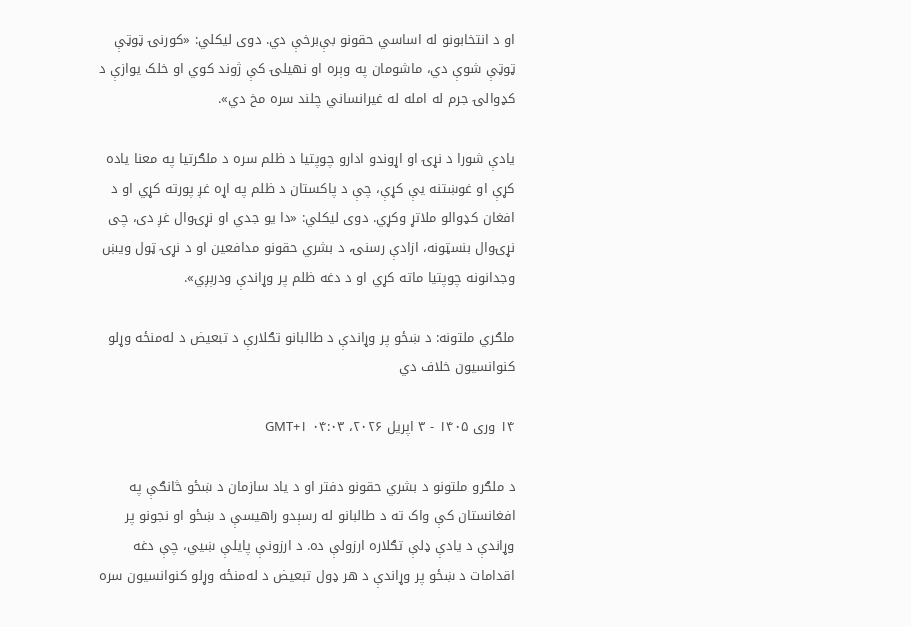او د انتخابونو له اساسي حقونو بې‌برخې دي. دوی لیکلي: «کورنۍ ټوټې ټوټې شوې دي، ماشومان په وېره او نهیلۍ کې ژوند کوي او خلک یوازې د کډوالۍ جرم له امله له غیرانساني چلند سره مخ دي».

یادې شورا د نړۍ او اړوندو ادارو چوپتیا د ظلم سره د ملګرتیا په معنا یاده کړې او غوښتنه یې کړې، چې د پاکستان د ظلم په اړه غږ پورته کړي او د افغان کډوالو ملاتړ وکړي. دوی لیکلي: «دا یو جدي او نړۍوال غږ دی، چی نړۍوال بنسټونه، ازادې رسنۍ، د بشري حقونو مدافعین او د نړۍ ټول ويښ وجدانونه چوپتیا ماته کړي او د دغه ظلم پر وړاندې ودرېږي».

ملګري ملتونه: د ښځو پر وړاندې د طالبانو تګلارې د تبعیض د له‌منځه وړلو کنوانسیون خلاف دي

۱۴ وری ۱۴۰۵ - ۳ اپریل ۲۰۲۶، ۰۴:۰۳ GMT+۱

د ملګرو ملتونو د بشري حقونو دفتر او د یاد سازمان د ښځو څانګې په افغانستان کې واک ته د طالبانو له رسېدو راهیسې د ښځو او نجونو پر وړاندې د یادې ډلې تګلاره ارزولې ده. د ارزونې پایلې ښيي، چې دغه اقدامات د ښځو پر وړاندې د هر ډول تبعیض د له‌منځه وړلو کنوانسیون سره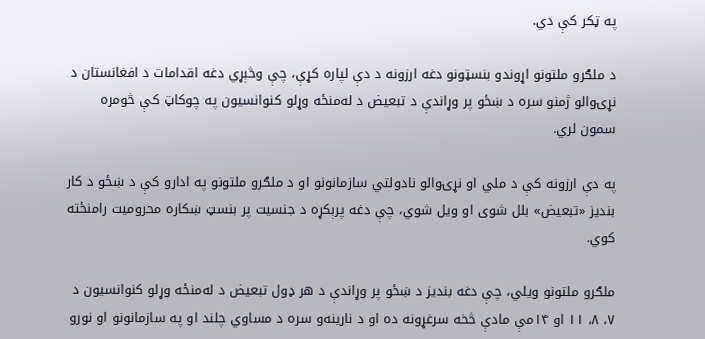په ټکر کې دي.

د ملګرو ملتونو اړوندو بنسټونو دغه ارزونه د دې لپاره کړې، چې وڅېړي دغه اقدامات د افغانستان د نړۍوالو ژمنو سره د ښځو پر وړاندې د تبعیض د له‌منځه وړلو کنوانسیون په چوکاټ کې څومره سمون لري.

په دې ارزونه کې د ملي او نړۍوالو نادولتي سازمانونو او د ملګرو ملتونو په ادارو کې د ښځو د کار بندیز «تبعیض» بلل شوی او ویل شوي، چې دغه پرېکړه د جنسیت پر بنسټ ښکاره محرومیت رامنځته کوي.

ملګرو ملتونو ويلي، چې دغه بندیز د ښځو پر وړاندې د هر ډول تبعیض د له‌منځه وړلو کنوانسیون د ۷، ۸، ۱۱ او ۱۴مې مادې څخه سرغړونه ده او د نارینه‌و سره د مساوي چلند او په سازمانونو او نورو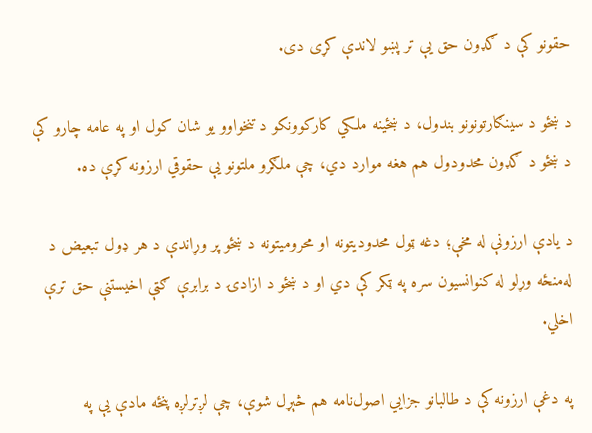حقونو کې د ګډون حق یې تر پښو لاندې کړی دی.

د ښځو د سینګارتونونو بندول، د ښځینه ملکي کارکوونکو د تنخواوو یو شان کول او په عامه چارو کې د ښځو د ګډون محدودول هم هغه موارد دي، چې ملګرو ملتونو یې حقوقي ارزونه کړې ده.

د یادې ارزونې له مخې؛ دغه ټول محدودیتونه او محرومیتونه د ښځو پر وړاندې د هر ډول تبعیض د له‌منځه وړلو له کنوانسیون سره په ټکر کې دي او د ښځو د ازادۍ د برابرې ګټې اخیستنې حق ترې اخلي.

په دغې ارزونه کې د طالبانو جزايي اصول‌نامه هم څېړل شوې، چې لږترلږه پنځه مادې یې په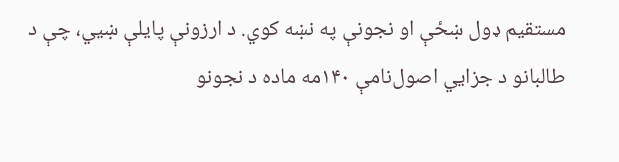مستقیم ډول ښځې او نجونې په نښه کوي. د ارزونې پایلې ښيي، چې د طالبانو د جزايي اصول‌نامې ۱۴۰مه ماده د نجونو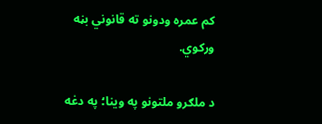کم عمره ودونو ته قانوني بڼه ورکوي.

د ملګرو ملتونو په وینا؛ په دغه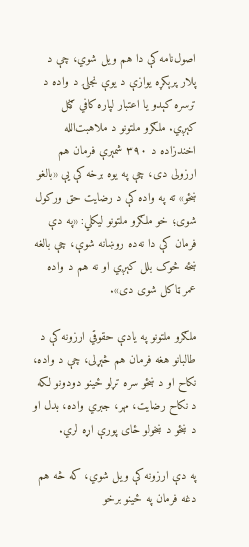اصول‌نامه کې دا هم ویل شوي، چې د پلار پرېکړه یوازې د یوې نجلۍ د واده د ترسره کېدو یا اعتبار لپاره کافي ګڼل کېږي. ملګرو ملتونو د ملاهبت‌الله اخندزاده د ۳۹۰ شمېرې فرمان هم ارزولی دی، چې په یوه برخه کې یې «بالغو ښځو» ته په واده کې د رضایت حق ورکول شوی؛ خو ملګرو ملتونو لیکلي: «په دې فرمان کې دا نه‌ده روښانه شوې، چې بالغه ښځه څوک بلل کېږي او نه هم د واده عمر ټاکل شوی دی».

ملګرو ملتونو په یادې حقوقي ارزونه کې د طالبانو هغه فرمان هم څېړلی، چې د واده، نکاح او د ښځو سره تړلو ځینو دودونو لکه د نکاح رضایت، مهر، جبري واده، بدل او د ښځو د ښخولو ځای پورې اړه لري.

په دې ارزونه کې ویل شوي، که څه هم دغه فرمان په ځینو برخو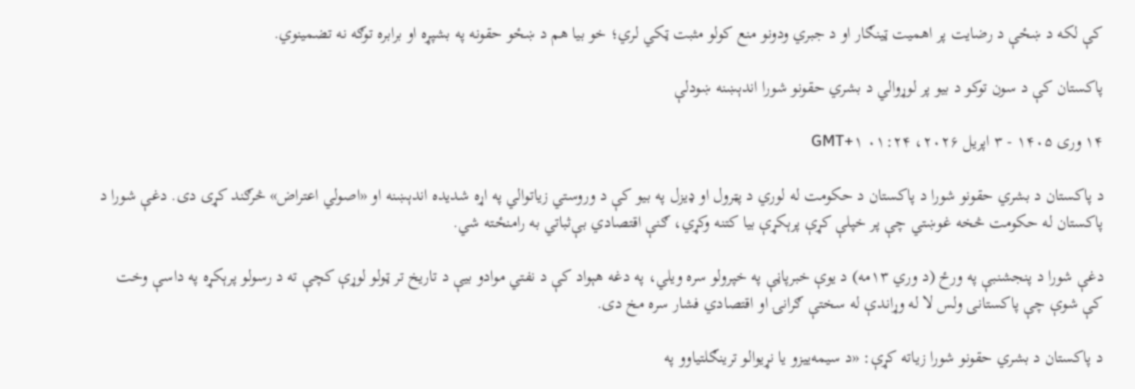کې لکه د ښځې د رضایت پر اهمیت ټینګار او د جبري ودونو منع کولو مثبت ټکي لري؛ خو بیا هم د ښځو حقونه په بشپړه او برابره توګه نه تضمینوي.

پاکستان کې د سون توکو د بیو پر لوړوالي د بشري حقونو شورا اندېښنه ښودلې

۱۴ وری ۱۴۰۵ - ۳ اپریل ۲۰۲۶، ۰۱:۲۴ GMT+۱

د پاکستان د بشري حقونو شورا د پاکستان د حکومت له لوري د پټرول او ډیزل په بیو کې د وروستي زیاتوالي په اړه شدیده اندېښنه او «اصولي اعتراض» څرګند کړی دی. دغې شورا د پاکستان له حکومت څخه غوښتي چې پر خپلې کړې پرېکړې بیا کتنه وکړي، ګنې اقتصادي بې‌ثباتي به رامنځته شي.

دغې شورا د پنجشنبې په ورځ (د وري ۱۳مه) د یوې خبرپاڼې په خپرولو سره ویلي، په دغه هېواد کې د نفتي موادو بیې د تاریخ تر ټولو لوړې کچې ته د رسولو پرېکړه په داسې وخت کې شوې چې پاکستانی ولس لا له وړاندې له سختې ګرانۍ او اقتصادي فشار سره مخ دی.

د پاکستان د بشري حقونو شورا زیاته کړې: «د سیمه‌ییزو یا نړیوالو ترینګلتیاوو په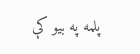پلمه په بیو کې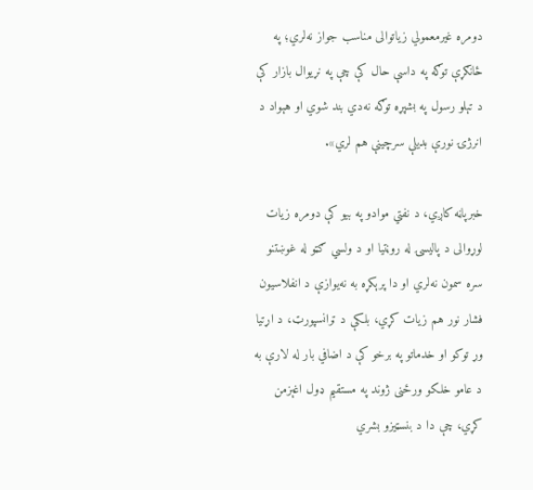دومره غیرمعمولي زیاتوالی مناسب جواز نه‌لري؛ په ځانګړې توګه په داسې حال کې چې په نړیوال بازار کې د تېلو رسول په بشپړه توګه نه‌دي بند شوي او هېواد د انرژۍ نورې بديلې سرچینې هم لري».

خبرپاڼه کاږي، د نفتي موادو په بیو کې دومره زیات لوړوالی د پالیسۍ له روڼتیا او د ولسي ګټو له غوښتنو سره سمون نه‌لري او دا پرېکړه به نه‌یوازې د انفلاسیون فشار نور هم زیات کړي، بلکې د ټرانسپورټ، د اړتیا وړ توکو او خدماتو په برخو کې د اضافي بار له لارې به د عامو خلکو ورځنی ژوند په مستقیم ډول اغېزمن کړي، چې دا د بنسټیزو بشري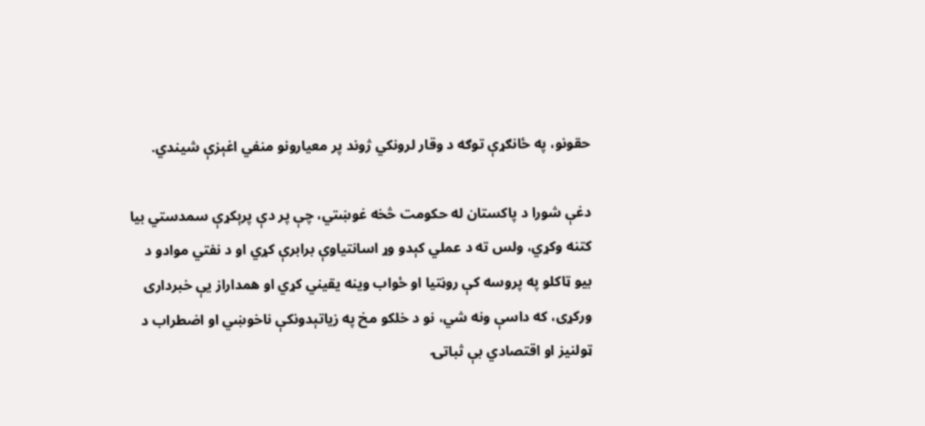حقونو، په ځانګړې توګه د وقار لرونکي ژوند پر معیارونو منفي اغېزې شیندي.

دغې شورا د پاکستان له حکومت څخه غوښتي، چې پر دې پرېکړې سمدستي بیا کتنه وکړي، ولس ته د عملي کېدو وړ اسانتیاوې برابرې کړي او د نفتي موادو د بیو ټاکلو په پروسه کې روڼتیا او ځواب وینه یقیني کړي او همداراز یې خبرداری ورکړی، که داسې ونه شي، نو د خلکو مخ په زیاتېدونکې ناخوښي او اضطراب د ټولنیز او اقتصادي بې ثباتۍ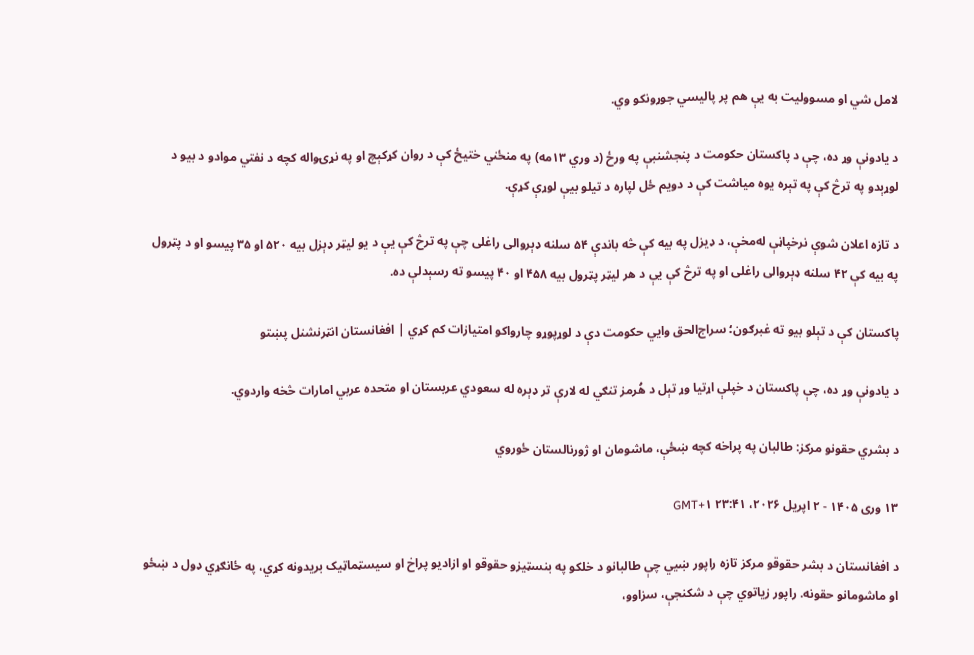لامل شي او مسوولیت به یې هم پر پالیسي جوړونکو وي.

د یادونې وړ ده، چې د پاکستان حکومت د پنجشنبې په ورځ (د وري ۱۳مه) په منځني ختیځ کې د روان کړکېچ او په نړۍواله کچه د نفتي موادو د بیو د لوړېدو په ترڅ کې په تېره یوه میاشت کې د دویم ځل لپاره د تیلو بیې لوړې کړې.

د تازه اعلان شوې نرخپاڼې له‌مخې، د ډیزل په بیه کې څه باندې ۵۴ سلنه ډېروالی راغلی چې په ترڅ کې یې د یو لیټر ډېزل بیه ۵۲۰ او ۳۵ پیسو او د پټرول په بیه کې ۴۲ سلنه ډېروالی راغلی او په ترڅ کې یې د هر لیټر پټرول بیه ۴۵۸ او ۴۰ پیسو ته رسېدلې ده.

پاکستان کې د تېلو بیو ته غبرګون؛ سراج‌الحق وايي حکومت دې د لوړپوړو چارواکو امتیازات کم کړي | افغانستان انټرنشنل پښتو

د یادونې وړ ده، چې پاکستان د خپلې اړتیا وړ تېل د هُرمز تنګي له لارې تر ډېره له سعودي عربستان او متحده عربي امارات څخه واردوي.

د بشري حقونو مرکز: طالبان په پراخه کچه ښځې، ماشومان او ژورنالستان ځوروي

۱۳ وری ۱۴۰۵ - ۲ اپریل ۲۰۲۶، ۲۳:۴۱ GMT+۱

د افغانستان د بشر حقوقو مرکز تازه راپور ښيي چې طالبانو د خلکو په بنسټیزو حقوقو او ازاديو پراخ او سیسټماټیک بریدونه کړي، په ځانګړي ډول د ښځو او ماشومانو حقونه. راپور زیاتوي چې د شکنجې، سزاوو،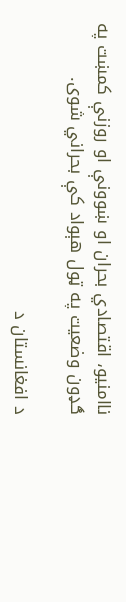ناامنیو، اقتصادي بحران او ښوونې او روزنې کمښت په ګډون وضعیت په ټول هېواد کې بحراني شوی.

د افغانستان د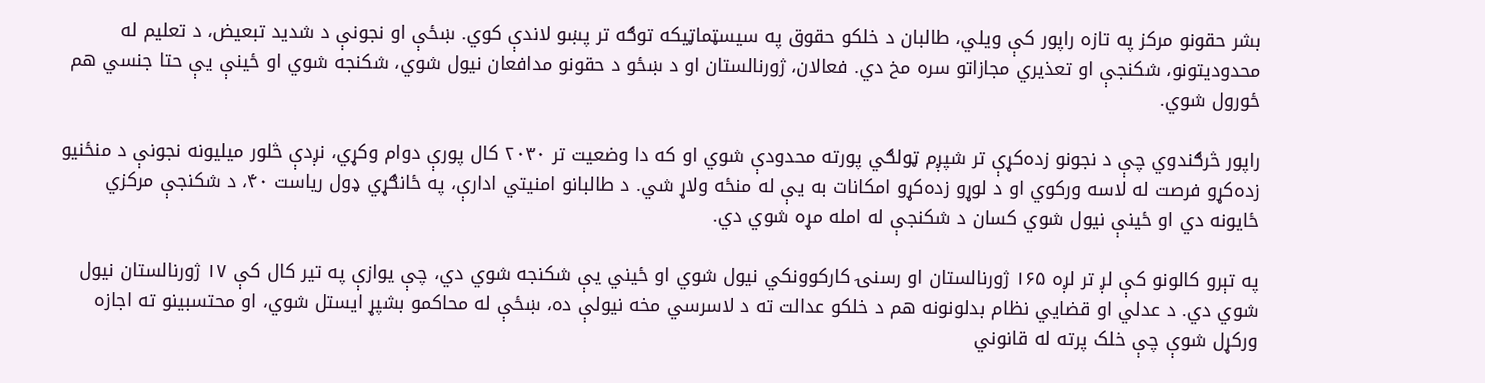بشر حقونو مرکز په تازه راپور کې ویلي، طالبان د خلکو حقوق په سیسټماټیکه توګه تر پښو لاندې کوي. ښځې او نجونې د شدید تبعیض، د تعلیم له محدودیتونو، شکنجې او تعذیري مجازاتو سره مخ دي. فعالان، ژورنالستان او د ښځو د حقونو مدافعان نیول شوي، شکنجه شوي او ځینې یې حتا جنسي هم ځورول شوي.

راپور څرګندوي چې د نجونو زده‌کړې تر شپږم ټولګي پورته محدودې شوي او که دا وضعیت تر ۲۰۳۰ کال پورې دوام وکړي، نږدې څلور میلیونه نجونې د منځنیو زده‌کړو فرصت له لاسه ورکوي او د لوړو زده‌کړو امکانات به یې له منځه ولاړ شي. د طالبانو امنیتي ادارې، په ځانګړي ډول ریاست ۴۰، د شکنجې مرکزي ځایونه دي او ځینې نیول شوي کسان د شکنجې له امله مړه شوي دي.

په تېرو کالونو کې لږ تر لږه ۱۶۵ ژورنالستان او رسنۍ کارکوونکي نیول شوي او ځیني یې شکنجه شوي دي، چې یوازې په تیر کال کې ۱۷ ژورنالستان نیول شوي دي. د عدلي او قضایي نظام بدلونونه هم د خلکو عدالت ته د لاسرسي مخه نیولې ده، ښځې له محاکمو بشپړ ایستل شوي، او محتسبینو ته اجازه ورکړل شوې چې خلک پرته له قانوني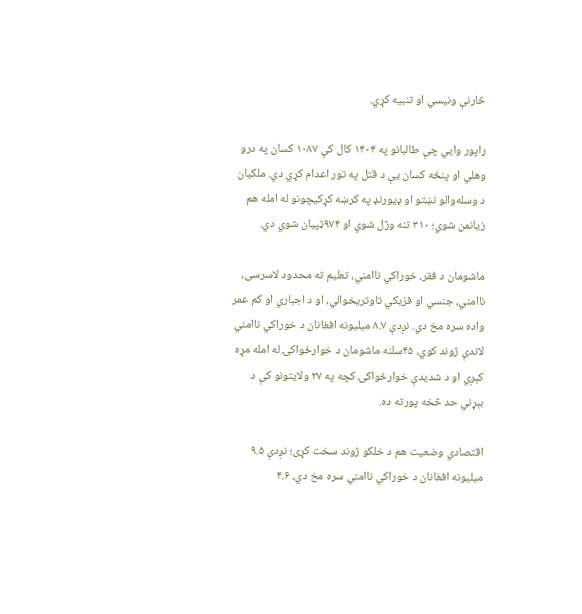څارنې ونیسي او تنبیه کړي.

راپور وايي چې طالبانو په ۱۴۰۴ کال کې ۱۰۸۷ کسان په درو وهلي او پنځه کسان یې د قتل په تور اعدام کړي دي. ملکیان د وسله‌والو نښتو او ډيورنډ په کرښه کړکیچونو له امله هم زیانمن شوي؛ ۳۱۰ تنه وژل شوي او ۹۷۴ټپیان شوي دي.

ماشومان د فقر، خوراکي ناامني، تعلیم ته محدود لاسرسی، ناامني، جنسي او فزیکي تاوتریخوالي، او د اجباري او کم عمر واده سره مخ دي. نږدې ۸.۷ میلیونه افغانان د خوراکي ناامني لاندې ژوند کوي، ۴۵سلنه ماشومان د خوارځواکۍ له امله مړه کېږي او د شدیدې خوارځواکۍ کچه په ۲۷ ولایتونو کې د بېړني حد څخه پورته ده.

اقتصادي وضعیت هم د خلکو ژوند سخت کړی؛ نږدې ۹.۵ میلیونه افغانان د خوراکي ناامني سره مخ دي، ۴.۶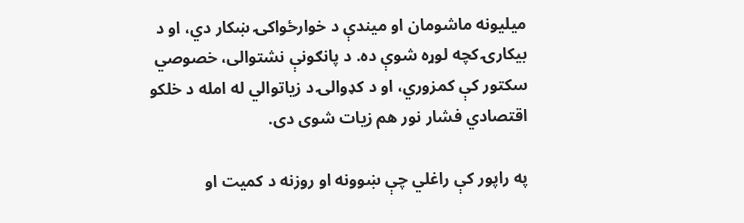میلیونه ماشومان او میندې د خوارځواکۍ ښکار دي، او د بیکارۍ کچه لوړه شوې ده. د پانګونې نشتوالی، خصوصي سکتور کې کمزوري، او د کډوالۍ د زیاتوالي له امله د خلکو اقتصادي فشار نور هم زیات شوی دی.

په راپور کې راغلي چې ښوونه او روزنه د کمیت او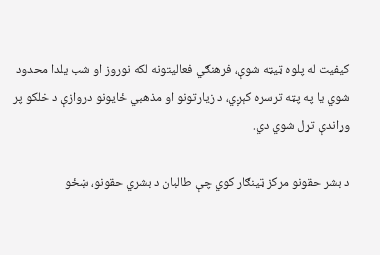کیفیت له پلوه ټیټه شوې، فرهنګي فعالیتونه لکه نوروز او شب یلدا محدود شوي یا په پټه ترسره کېږي، د زیارتونو او مذهبي ځایونو دروازې د خلکو پر وړاندې تړل شوي دي.

د بشر حقونو مرکز ټینګار کوي چې طالبان د بشري حقونو، ښځو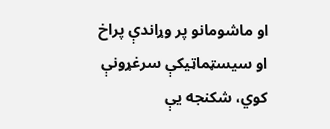او ماشومانو پر وړاندې پراخ او سیسټماټیکې سرغړونې کوي، شکنجه یې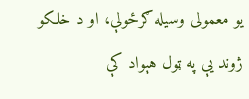یو معمولی وسیله ګرځولې، او د خلکو ژوند یې په ټول هېواد کې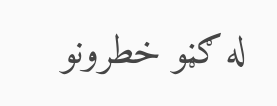له ګڼو خطرونو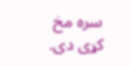سره مخ کړی دی.